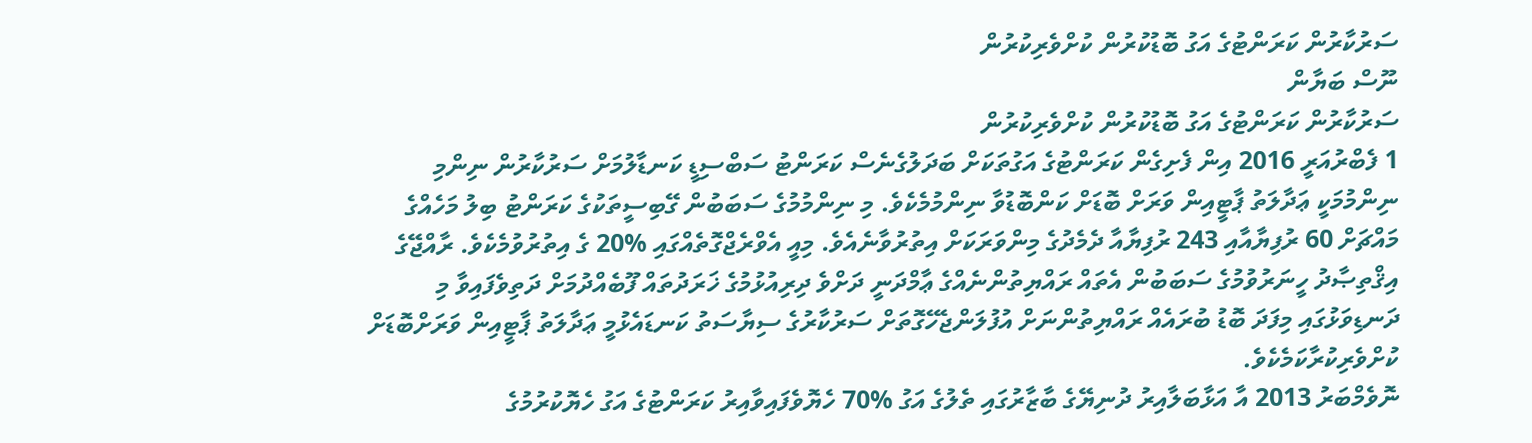ސަރުކާރުން ކަރަންޓުގެ އަގު ބޮޑުކުރުން ކުށްވެރިކުރުން
ނޫސް ބަޔާން
ސަރުކާރުން ކަރަންޓުގެ އަގު ބޮޑުކުރުން ކުށްވެރިކުރުން
1 ފެބްރުއަރީ 2016 އިން ފެށިގެން ކަރަންޓުގެ އަގުތަކަށް ބަދަލުގެނެސް ކަރަންޓު ސަބްސިޑީ ކަނޑާލުމަށް ސަރުކާރުން ނިންމި ނިންމުމަކީ ޢަދާލަތު ޕާޓީއިން ވަރަށް ބޮޑަށް ކަންބޮޑުވާ ނިންމުމެކެވެ. މި ނިންމުމުގެ ސަބަބުން ގޭބިސީތަކުގެ ކަރަންޓު ބިލު މަހެއްގެ މައްޗަށް 60 ރުފިޔާއާއި 243 ރުފިޔާއާ ދެމެދުގެ މިންވަރަކަށް އިތުރުވާނެއެވެ. މިއީ އެވްރެޖްގޮތެއްގައި %20 ގެ އިތުރުވުމެކެވެ. ރާއްޖޭގެ އިޤްތިޞާދު ހީނަރުވުމުގެ ސަބަބުން އެތައް ރައްޔިތުންނެއްގެ ޢާމްދަނީ ދަށްވެ ދިރިއުޅުމުގެ ޚަރަދުތައް ފޫބެއްދުމަށް ދަތިވެފައިވާ މި ދަނޑިވަޅުގައި މިފަދަ ބޮޑު ބުރައެއް ރައްޔިތުންނަށް އުފުލަންޖެހޭގޮތަށް ސަރުކާރުގެ ސިޔާސަތު ކަނޑައެޅުމީ ޢަދާލަތު ޕާޓީއިން ވަރަށްބޮޑަށް ކުށްވެރިކުރާކަމެކެވެ.
ނޮވެމްބަރު 2013 އާ އަޅާބަލާއިރު ދުނިޔޭގެ ބާޒާރުގައި ތެލުގެ އަގު %70 ހެޔޮވެފައިވާއިރު ކަރަންޓުގެ އަގު ހެޔޮކުރުމުގެ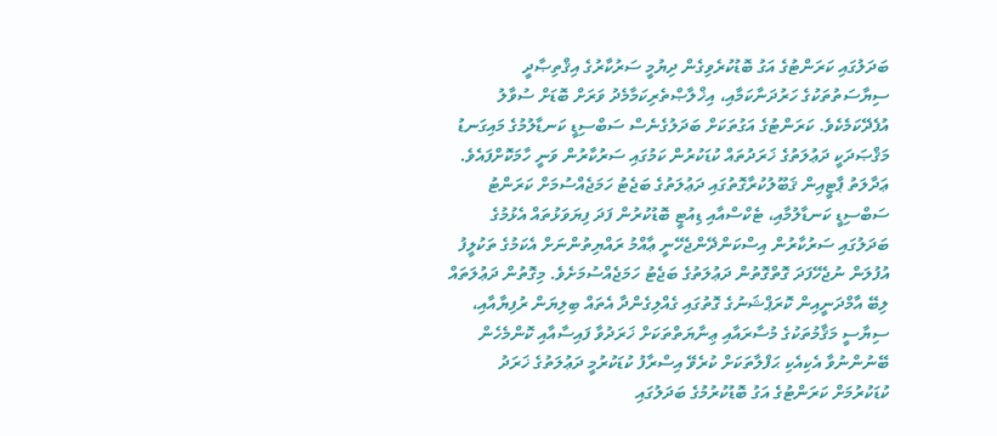ބަދަލުގައި ކަރަންޓުގެ އަގު ބޮޑުކުރެވިގެން ދިޔުމީ ސަރުކާރުގެ އިޤްތިޞާދީ ސިޔާސަތުތަކުގެ ހަރުދަނާކަމާއި، އިޚްލާޞްތެރިކަމާމެދު ވަރަށް ބޮޑަށް ސުވާލު އުފެދޭކަމެކެވެ. ކަރަންޓުގެ އަގުތަކަށް ބަދަލުގެނެސް ސަބްސިޑީ ކަނޑާލުމުގެ މައިގަނޑު މަޤްޞަދަކީ ދަޢުލަތުގެ ޚަރަދުތައް ކުޑަކުރުން ކަމުގައި ސަރުކާރުން ވަނީ ހާމަކޮށްފައެވެ. ޢަދާލަތު ޕާޓީއިން ޤަބޫލުކުރާގޮތުގައި ދަޢުލަތުގެ ބަޖެޓު ހަމަޖެއްސުމަށް ކަރަންޓު ސަބްސިޑީ ކަނޑާލުމާއި، ޓެކްސްއާއި ޑިއުޓީ ބޮޑުކުރުން ފަދަ ފިޔަވަޅުތައް އެޅުމުގެ ބަދަލުގައި ސަރުކާރުން އިސްކަންދޭންޖެހޭނީ ޢާއްމު ރައްޔިތުންނަށް އެކަމުގެ ތަކުލީފު އުފުލަން ނުޖެހޭފަދަ ގޮތްގޮތުން ދަޢުލަތުގެ ބަޖެޓު ހަމަޖެއްސުމަށެވެ. މިގޮތުން ދަޢުލަތައް ލިބޭ އާމްދަނީއިން ކޮރަޕްޝަނުގެ ގޮތުގައި ގެއްލިގެންދާ އެތައް ބިލިޔަން ރުފިޔާއާއި، ސިޔާސީ މަޤާމުތަކުގެ މުސާރައާއި ޢިނާޔަތްތަކަށް ޚަރަދުވާ ފައިސާއާއި ކޮންމެހެން ބޭނުންނުވާ އެކިއެކި ޙަފްލާތަކަށް ކުރެވޭ އިސްރާފު ކުޑަކުރުމީ ދަޢުލަތުގެ ޚަރަދު ކުޑަކުރުމަށް ކަރަންޓުގެ އަގު ބޮޑުކުރުމުގެ ބަދަލުގައި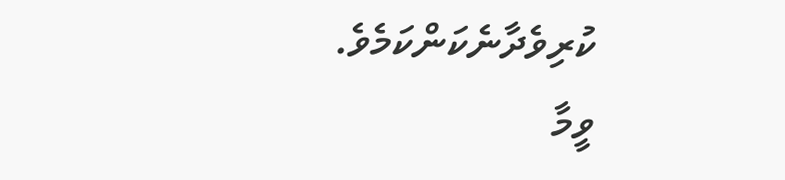ކުރިވެދާނެކަންކަމެވެ.
ވީމާ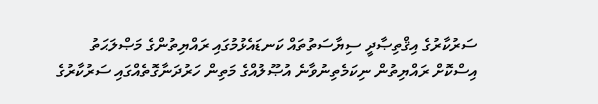ސަރުކާރުގެ އިޤްތިޞާދީ ސިޔާސަތުތައް ކަނޑައެޅުމުގައި ރައްޔިތުންގެ މަޞްލަޙަތު އިސްކޮށް ރައްޔިތުން ނިކަމެތިނުވާނެ އުޞޫލުއްގެ މަތިން ހަރުދަނާގޮތެއްގައި ސަރުކާރުގެ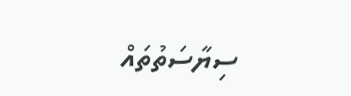ސިޔާސަތުތައް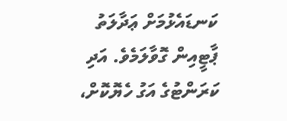ކަނޑައެޅުމަށް ޢަދާލަތު ޕާޓީއިން ގޮވާލަމެވެ. އަދި ކަރަންޓުގެ އަގު ހެޔޮކޮށް،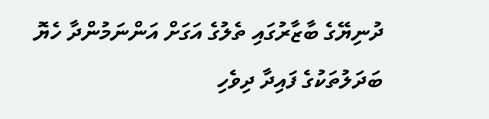ދުނިޔޭގެ ބާޒާރުގައި ތެލުގެ އަގަށް އަންނަމުންދާ ހެޔޮ ބަދަލުތަކުގެ ފައިދާ ދިވެހި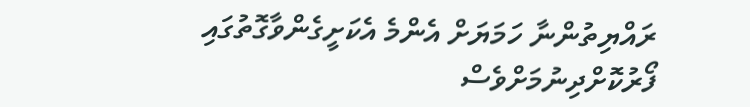ރައްޔިތުންނާ ހަމަޔަށް އެންމެ އެކަށީގެންވާގޮތުގައި ފޯރުކޮށްދިނުމަށްވެސް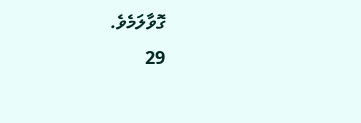ގޮވާލަމެވެ.
29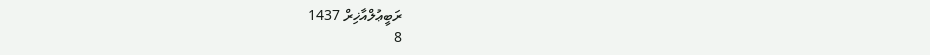ރަބީޢުލްއާޚިރް 1437
8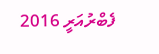ފެބްރުއަރީ 2016